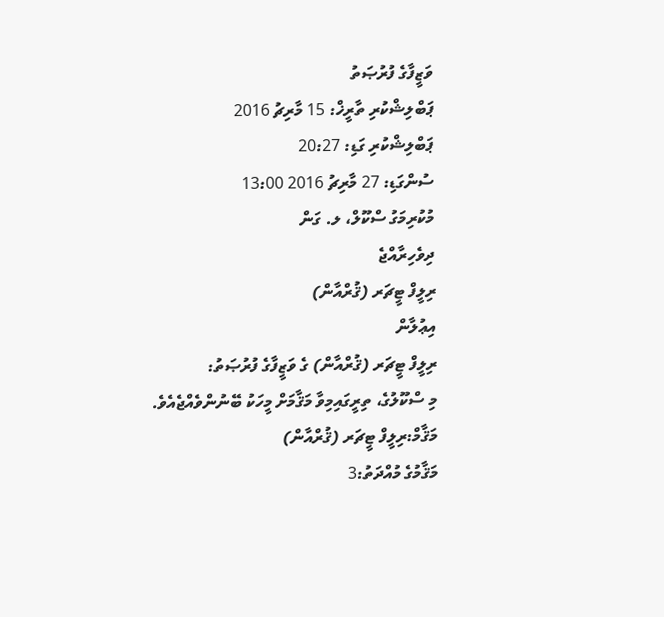ވަޒީފާގެ ފުރުޞަތު
ޕަބްލިޝްކުރި ތާރީޚް: 15 މާރިޗު 2016
ޕަބްލިޝްކުރި ގަޑި: 20:27
ސުންގަޑި: 27 މާރިޗު 2016 13:00
މުކުރިމަގު ސްކޫލް، ލ. ގަން
ދިވެހިރާއްޖެ
ރިލީފް ޓީޗަރ (ޤުރްއާން)
އިޢުލާން
ރިލީފް ޓީޗަރ (ޤުރްއާން) ގެ ވަޒީފާގެ ފުރުޞަތު:
މި ސްކޫލުގެ، ތިރީގައިމިވާ މަޤާމަށް މީހަކު ބޭނުންވެއްޖެއެވެ.
މަޤާމް:ރިލީފް ޓީޗަރ (ޤުރްއާން)
މަޤާމުގެ މުއްދަތު:3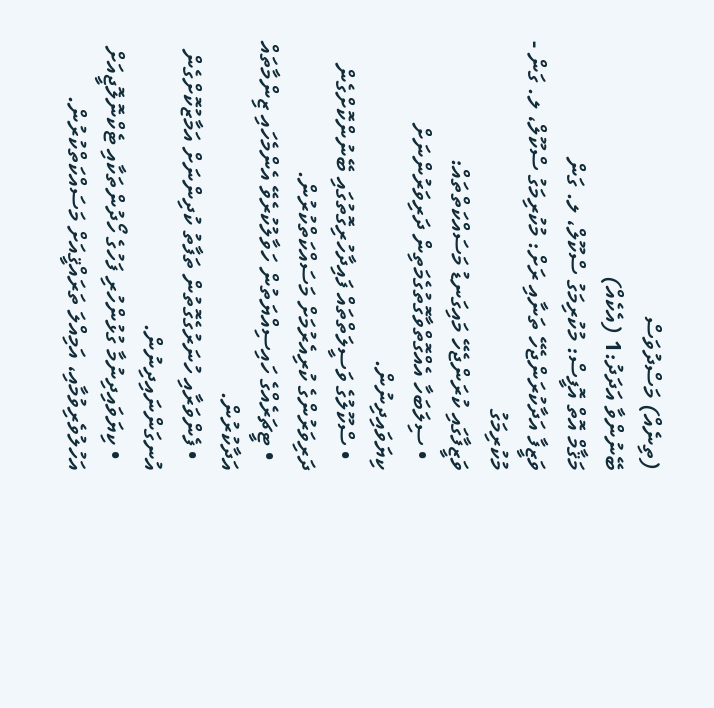(ތިނެއް) މަސްދުވަސް
ބޭނުންވާ އަދަދު:1 (އެކެއް)
މަޤާމް އޮތް އޮފީސް: މުކުރިމަގު ސްކޫލް، ލ. ގަން
ވަޒީފާ އަދާކުރަންޖެހޭ ތަނާއި ރަށް: މުކުރިމަގު ސްކޫލް، ލ. ގަން - މުކުރިމަގު
ވަޒީފާގައި ކުރަންޖެހޭ މައިގަނޑު މަސައްކަތްތައް:
  • ސިލަބަހާ އެއްގޮތްވާގޮތުގެމަތިން ދަރިވަރުންނަށް ކިޔަވައިދިނުން.
  • ސްކޫލުގެ ވަސީލަތްތައް ފައިދާހުރިގޮތުގައި ބޭނުންކޮށްގެން ދަރިވަރުންގެ ކުރިއެރުމަށް މަސައްކަތްކުރުން.
  • ޓީޗަރެއްގެ ހައިސިއްޔަތުން ހަވާލުކުރެވޭ އެންމެހައި ޒިންމާތައް އަދާކުރުން.
  • ފެންވަރާއި ހުނަރުގެގޮތުން ތަފާތު ކުދިންނަށް އަމާޒުކޮށްގެން އުނގަންނައިދިނުން.
  • ކިޔަވައިދިނުމާ ގުޅުންހުރި ފަހުގެ ހޯދުންތަކާއި ޓެކްނޮލޮޖީއަށް އަހުލުވެރިވުމާއި، އަމިއްލަ ތަރައްޤީއަށް މަސައްކަތްކުރުން.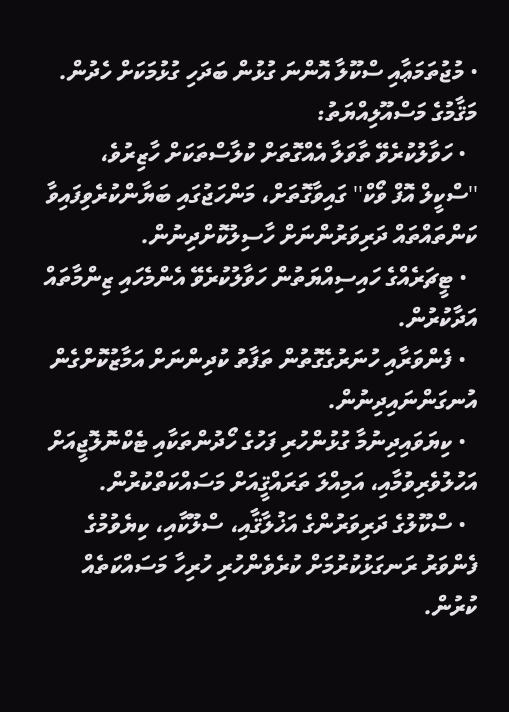• މުޖުތަމަޢާއި ސްކޫލާ އޮންނަ ގުޅުން ބަދަހި ގުޅުމަކަށް ހެދުން.
މަޤާމުގެ މަސްއޫލިއްޔަތު:
  • ހަވާލުކުރެވޭ ތާވަލާ އެއްގޮތަށް ކުލާސްތަކަށް ހާޒިރުވެ، ''ސްކީލް އޮފް ވޯކް'' ގައިވާގޮތަށް، މަންހަޖުގައި ބަޔާންކުރެވިފައިވާ ކަންތައްތައް ދަރިވަރުންނަށް ހާސިލުކޮށްދިނުން.
  • ޓީޗަރެއްގެ ހައިސިއްޔަތުން ހަވާލުކުރެވޭ އެންމެހައި ޒިންމާތައް އަދާކުރުން.
  • ފެންވަރާއި ހުނަރުގެގޮތުން ތަފާތު ކުދިންނަށް އަމާޒުކޮށްގެން އުނގަންނައިދިނުން.
  • ކިޔަވައިދިނުމާ ގުޅުންހުރި ފަހުގެ ހޯދުންތަކާއި ޓެކްނޮލޮޖީއަށް އަހުލުވެރިވުމާއި، އަމިއްލަ ތަރައްޤީއަށް މަސައްކަތްކުރުން.
  • ސްކޫލުގެ ދަރިވަރުންގެ އަޚުލާޤާއި، ސްލޫކާއި، ކިޔެވުމުގެ ފެންވަރު ރަނގަޅުކުރުމަށް ކުރެވެންހުރި ހުރިހާ މަސައްކަތެއް ކުރުން.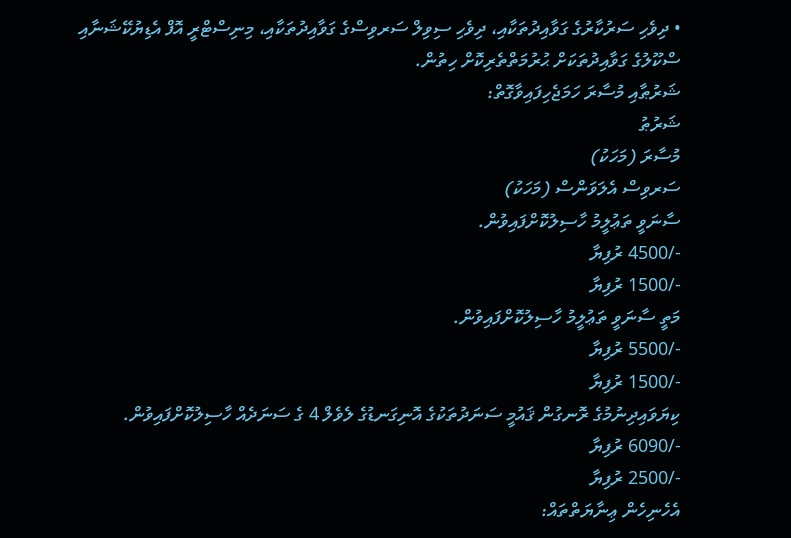• ދިވެހި ސަރުކާރުގެ ގަވާއިދުތަކާއި، ދިވެހި ސިވިލް ސަރވިސްގެ ގަވާއިދުތަކާއި، މިނިސްޓްރީ އޮފް އެޑިޔުކޭޝަނާއި ސްކޫލުގެ ގަވާއިދުތަކަށް ޙުރުމަތްތެރިކޮށް ހިތުން.
ޝަރުޠާއި މުސާރަ ހަމަޖެހިފައިވާގޮތް:
ޝަރުޠު
މުސާރަ (މަހަކު)
ސަރވިސް އެލަވަންސް (މަހަކު)
ސާނަވީ ތަޢުލީމު ހާސިލުކޮށްފައިވުން.
-/4500 ރުފިޔާ
-/1500 ރުފިޔާ
މަތީ ސާނަވީ ތަޢުލީމު ހާސިލުކޮށްފައިވުން.
-/5500 ރުފިޔާ
-/1500 ރުފިޔާ
ކިޔަވައިދިނުމުގެ ރޮނގުން ޤައުމީ ސަނަދުތަކުގެ އޮނިގަނޑުގެ ލެވެލް 4 ގެ ސަނަދެއް ހާސިލުކޮށްފައިވުން.
-/6090 ރުފިޔާ
-/2500 ރުފިޔާ
އެހެނިހެން ޢިނާޔަތްތައް: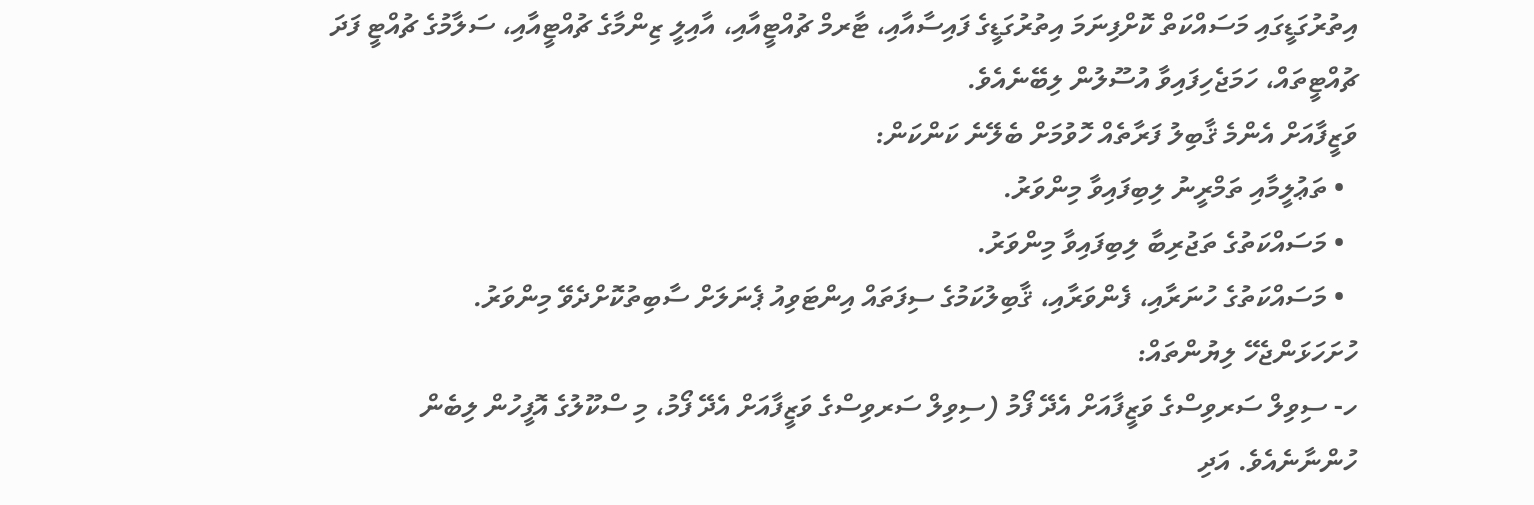އިތުރުގަޑީގައި މަސައްކަތް ކޮށްފިނަމަ އިތުރުގަޑީގެ ފައިސާއާއި، ޓާރމް ޗުއްޓީއާއި، އާއިލީ ޒިންމާގެ ޗުއްޓީއާއި، ސަލާމުގެ ޗުއްޓީ ފަދަ ޗުއްޓީތައް، ހަމަޖެހިފައިވާ އުސޫލުން ލިބޭނެއެވެ.
ވަޒީފާއަށް އެންމެ ޤާބިލު ފަރާތެއް ހޮވުމަށް ބެލޭނެ ކަންކަން:
  • ތަޢުލީމާއި ތަމްރީނު ލިބިފައިވާ މިންވަރު.
  • މަސައްކަތުގެ ތަޖުރިބާ ލިބިފައިވާ މިންވަރު.
  • މަސައްކަތުގެ ހުނަރާއި، ފެންވަރާއި، ޤާބިލުކަމުގެ ސިފަތައް އިންޓަވިއު ޕެނަލަށް ސާބިތުކޮށްދެވޭ މިންވަރު.
ހުށަހަޅަންޖެހޭ ލިޔުންތައް:
ހ- ސިވިލް ސަރވިސްގެ ވަޒީފާއަށް އެދޭ ފޯމު (ސިވިލް ސަރވިސްގެ ވަޒީފާއަށް އެދޭ ފޯމު، މި ސްކޫލުގެ އޮފީހުން ލިބެން ހުންނާނެއެވެ. އަދި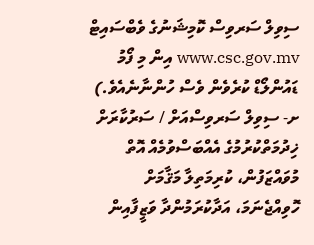ސިވިލް ސަރވިސް ކޮމިޝަނުގެ ވެބްސައިޓް www.csc.gov.mv އިން މި ފޯމު ޑައުންލޯޑް ކުރެވެން ވެސް ހުންނާނެއެވެ.)
ށ- ސިވިލް ސަރވިސްއަށް / ސަރުކާރަށް ޚިދުމަތްކުރުމުގެ އެއްބަސްވުމެއް އޮތް މުވައްޒަފުން، ކުރިމަތިލާ މަޤާމަށް ހޮވިއްޖެނަމަ، އަދާކުރަމުންދާ ވަޒީފާއިން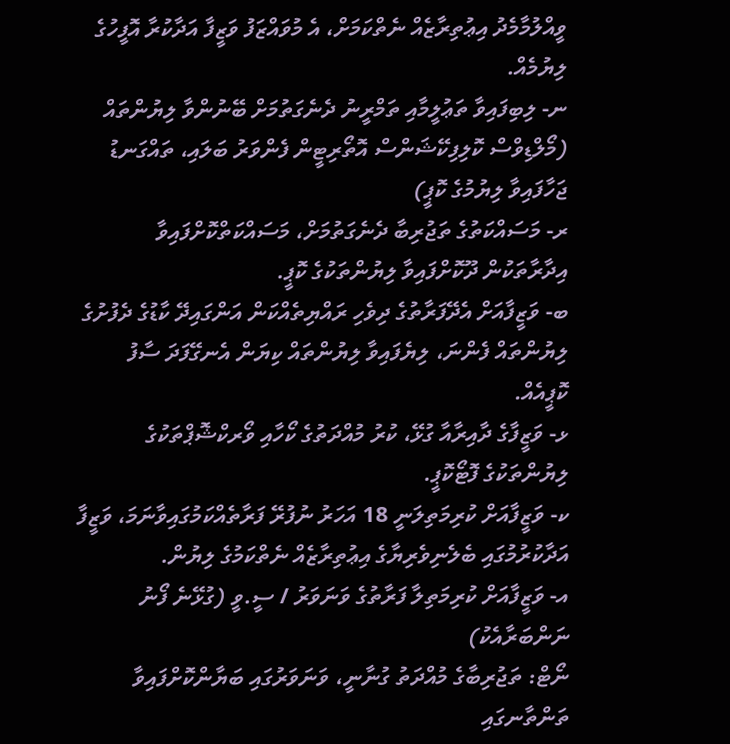ވީއްލުމާމެދު އިޢުތިރާޒެއް ނެތްކަމަށް، އެ މުވައްޒަފު ވަޒީފާ އަދާކުރާ އޮފީހުގެ ލިޔުމެއް.
ނ- ލިބިފައިވާ ތަޢުލީމާއި ތަމްރީނު ދެނެގަތުމަށް ބޭނުންވާ ލިޔުންތައް (މޯލްޑިވްސް ކޮލިފިކޭޝަންސް އޮތޯރިޓީން ފެންވަރު ބަލައި، ތައްގަނޑު ޖަހާފައިވާ ލިޔުމުގެ ކޮޕީ)
ރ- މަސައްކަތުގެ ތަޖުރިބާ ދެނެގަތުމަށް، މަސައްކަތްކޮށްފައިވާ އިދާރާތަކުން ދޫކޮށްފައިވާ ލިޔުންތަކުގެ ކޮޕީ.
ބ- ވަޒީފާއަށް އެދޭފަރާތުގެ ދިވެހި ރައްޔިތެއްކަން އަންގައިދޭ ކާޑުގެ ދެފުށުގެ ލިޔުންތައް ފެންނަ، ލިޔެފައިވާ ލިޔުންތައް ކިޔަން އެނގޭފަދަ ސާފު ކޮޕީއެއް.
ޅ- ވަޒީފާގެ ދާއިރާއާ ގުޅޭ، ކުރު މުއްދަތުގެ ކޯހާއި ވޯރކްޝޮޕްތަކުގެ ލިޔުންތަކުގެ ފޮޓޯކޮޕީ.
ކ- ވަޒީފާއަށް ކުރިމަތިލަނީ 18 އަހަރު ނުފުރޭ ފަރާތެއްކަމުގައިވާނަމަ، ވަޒީފާ އަދާކުރުމުގައި ބެލެނިވެރިޔާގެ އިޢުތިރާޒެއް ނެތްކަމުގެ ލިޔުން.
އ- ވަޒީފާއަށް ކުރިމަތިލާ ފަރާތުގެ ވަނަވަރު / ސީ.ވީ (ގުޅޭނެ ފޯނު ނަންބަރާއެކު)
ނޯޓް: ތަޖުރިބާގެ މުއްދަތު ގުނާނީ، ވަނަވަރުގައި ބަޔާންކޮށްފައިވާ ތަންތާނގައި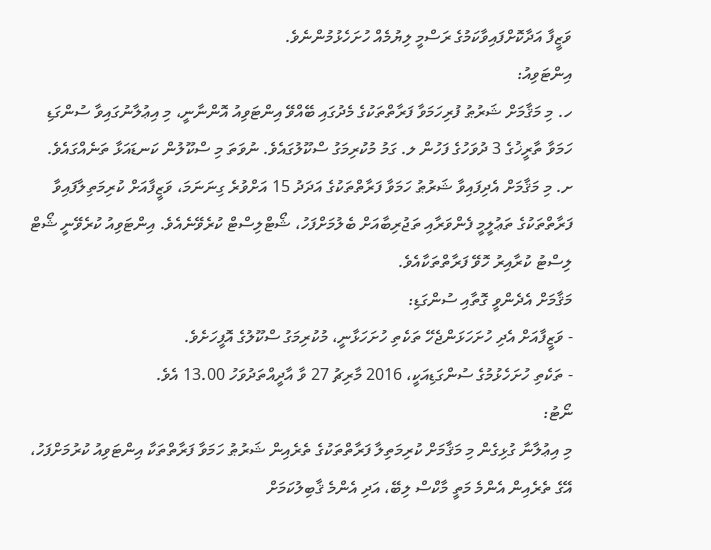ވަޒީފާ އަދާކޮށްފައިވާކަމުގެ ރަސްމީ ލިޔުމެއް ހުށަހެޅުމުންނެވެ.
އިންޓަވިއު:
ހ. މި މަޤާމަށް ޝަރުޠު ފުރިހަމަވާ ފަރާތްތަކުގެ މެދުގައި ބޭއްވޭ އިންޓަވިއު އޮންނާނީ، މި އިޢުލާނުގައިވާ ސުންގަޑި ހަމަވާ ތާރީޚުގެ 3 ދުވަހުގެ ފަހުން ލ. ގަމު މުކުރިމަގު ސްކޫލުގައެވެ. ނުވަތަ މި ސްކޫލުން ކަނޑައަޅާ ތަނެއްގައެވެ.
ށ. މި މަޤާމަށް އެދިފައިވާ ޝަރުޠު ހަމަވާ ފަރާތްތަކުގެ އަދަދު 15 އަށްވުރެ ގިނަނަމަ، ވަޒީފާއަށް ކުރިމަތިލާފައިވާ ފަރާތްތަކުގެ ތަޢުލީމީ ފެންވަރާއި ތަޖުރިބާއަށް ބެލުމަށްފަހު، ޝޯޓްލިސްޓް ކުރެވޭނެއެވެ. އިންޓަވިއު ކުރެވޭނީ ޝޯޓް ލިސްޓު ކުރާއިރު ހޮވޭ ފަރާތްތަކާއެވެ.
މަޤާމަށް އެދެންވީ ގޮތާއި ސުންގަޑި:
- ވަޒީފާއަށް އެދި ހުށަހަޅަންޖެހޭ ތަކެތި ހުށަހަޅާނީ، މުކުރިމަގު ސްކޫލުގެ އޮފީހަށެވެ.
- ތަކެތި ހުށަހެޅުމުގެ ސުންގަޑިއަކީ، 2016 މާރިޗު 27 ވާ އާދީއްތަދުވަހު 13.00 އެވެ.
ނޯޓު:
މި އިޢުލާނާ ގުޅިގެން މި މަޤާމަށް ކުރިމަތިލާ ފަރާތްތަކުގެ ތެރެއިން ޝަރުޠު ހަމަވާ ފަރާތްތަކާ އިންޓަވިއު ކުރުމަށްފަހު، އޭގެ ތެރެއިން އެންމެ މަތީ މާކްސް ލިބޭ، އަދި އެންމެ ޤާބިލުކަމަށް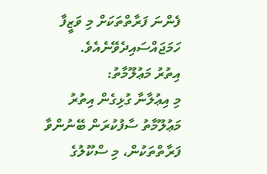ފެންނަ ފަރާތްތަކަށް މި ވަޒީފާ ހަމަޖައްސައިދެވޭނެއެވެ.
އިތުރު މަޢުލޫމާތު:
މި އިޢުލާނާ ގުޅިގެން އިތުރު މަޢުލޫމާތު ސާފުކުރަން ބޭނުންވާ ފަރާތްތަކުން، މި ސްކޫލުގެ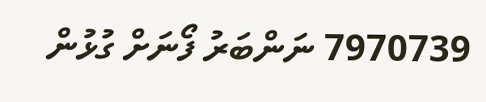7970739 ނަންބަރު ފޯނަށް ގުޅުން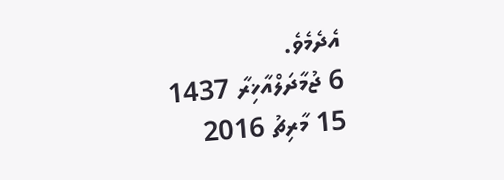އެދެމެވެ.
6 ޖުމާދަލްއާޚިރާ 1437
15 މާރިޗު 2016